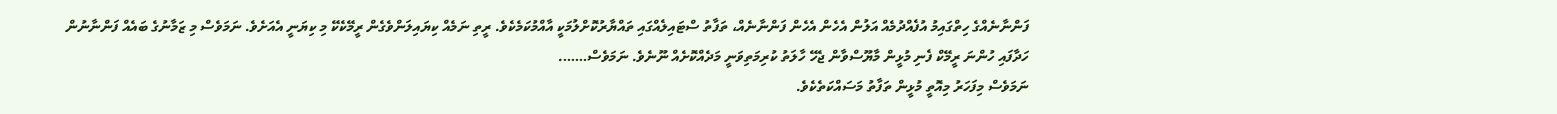ފަންނާނެއްގެ ހިތްގައިމު އުފެއްދުމެއް އަލުން އެހެން އެހެން ފަންނާނެއް، ތަފާތު ސްޓައިލެއްގައި ތައްޔާރުކޮށްލުމަކީ އާއްމުކަމެކެވެ. ރީތި ނަމެއް ކިޔައިލަންވެގެން ރީމޭކެކޭ މި ކިޔަނީ އެއަށެވެ. ނަމަވެސް މި ޒަމާނުގެ ބައެއް ފަންނާނުން ހަދާފައި ހުންނަ ރީމޭކް ފެނި މުޅީން މާޔޫސްވާން ޖެހޭ ހާލަތު ކުރިމަތިވަނީ މަދެއްކޮށެއް ނޫނެވެ. ނަމަވެސް…….
ނަމަވެސް މިފަހަރު މިއޮތީ މުޅީން ތަފާތު މަސައްކަތެކެވެ.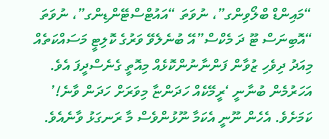“މައިންޑް ބްލޯވިންގ”، ނުވަތަ “އައުޓްސްޓޭންޑިންގ”، ނުވަތަ “އޮބިނަސް ޓޫ ދަ މެކްސް”އޭ ބުނެލެވޭ ވަރުގެ ކޮލިޓީ މަސައްކަތެއް މިއަދު ދިވެހި ޒުވާން ފަންނާނުންކޮޅެއް މިއޮތީ ގެނެސްދީފަ އެވެ. އަހަރުމެން ބުނާނީ ‘ރީމޭކެއް ހަދަންޏާ މިވަރަށް ހަދަން ވާނެ!’ ކަމަށެވެ. އެހެން ނޫނީ އެކަމާ ނޫޅުންވެސް މާ ރަނގަޅު ވާނެއެވެ.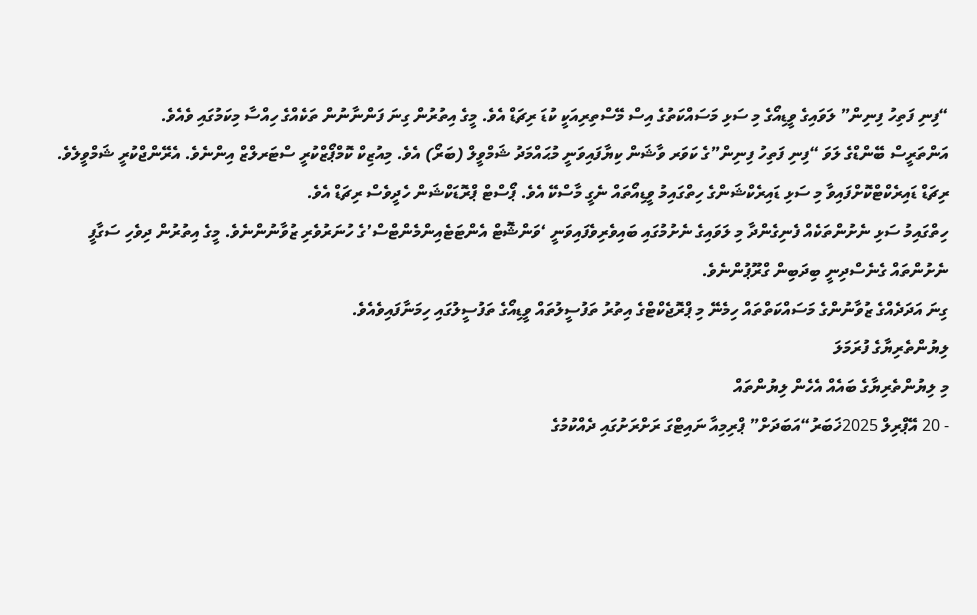“ފިނި ފަތިހު ފިނިން” ލަވައިގެ ވީޑިއޯގެ މި ސަޅި މަސައްކަތުގެ އިސް މޭސްތިރިއަކީ ކުޑަ ރިޗަޑް އެވެ. މީގެ އިތުރުން ގިނަ ފަންނާނުން ތަކެއްގެ ހިއްސާ މިކަމުގައި ވެއެވެ.
އަންތަރީސް ބޭންޑްގެ ލަވަ “ފިނި ފަތިހު ފިނިން”ގެ ކަވަރ ވާޝަން ކިޔާފައިވަނީ މުޙައްމަދު ޝަމްވީލް (ބަރޯ) އެވެ. މިއުޒިކް ކޮމްޕޯޒްކުރީ ސްޓަރލްޒް އިންނެވެ. އެރޭންޖްކުރީ ޝަމްވީލެވެ.
ރިޗަޑް ޑައިރެކްޓްކޮށްފައިވާ މި ސަޅި ޑައިރެކްޝަންގެ ހިތްގައިމު ވީޑިއޯތައް ނެގީ މާސްކޭ އެވެ. ޕޯސްޓް ޕްރޮޑަކްޝަން ހެދީވެސް ރިޗަޑް އެވެ.
ހިތްގައިމު ސަޅި ނެށުންތަކެއް ފެނިގެންދާ މި ލަވައިގެ ނެށުމުގައި ބައިވެރިވެފައިވަނީ ‘ވަންޝޮޓް އެންޓަޓެއިންމެންޓްސް’ގެ ހުނަރުވެރި ޒުވާނުންނެވެ. މީގެ އިތުރުން ދިވެހި ސަގާފީ ނެށުންތައް ގެނެސްދިނީ ބިދަބިން ގްރޫޕުންނެވެ.
ގިނަ އަދަދެއްގެ ޒުވާނުންގެ މަސައްކަތްތައް ހިމެނޭ މި ޕްރޮޖެކްޓްގެ އިތުރު ތަފުސީލުތައް ވީޑިއޯގެ ތަފުސީލުގައި ހިމަނާފައިވެއެވެ.
ލިޔުންތެރިޔާގެ ފުރަމަލަ
މި ލިޔުންތެރިޔާގެ ބައެއް އެހެން ލިޔުންތައް
- 20 އޭޕްރިލް 2025ޚަބަރު“އަބަދަށް” ޕްރިމިއާ ނައިޓްގަ ރަށްރަށުގައި ދެއްކުމުގެ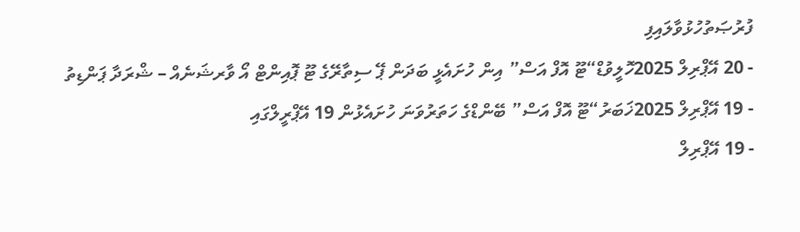ފުރުޞަތުހުޅުވާލައިފި
- 20 އޭޕްރިލް 2025ހޮލީވުޑް“ޓޫ އޮފް އަސް” އިން ހުށައެޅީ ބަދަން ޕޭ ސިތާރޭގެ ޓޫ ޕޮއިންޓް އޯ ވާރޝަނެއް – ޝްރަދާ ޕަންޑިތު
- 19 އޭޕްރިލް 2025ޚަބަރު“ޓޫ އޮފް އަސް” ބޭންޑްގެ ހަތަރުވަނަ ހުށައެޅުން 19 އޭޕްރީލްގައި
- 19 އޭޕްރިލް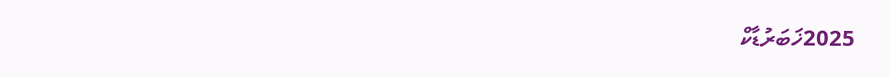2025ޚަބަރުޑާކް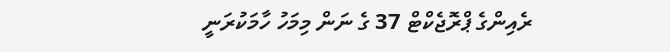ރެއިންގެ ޕްރޮޖެކްޓް 37 ގެ ނަން މިމަހު ހާމަކުރަނީ